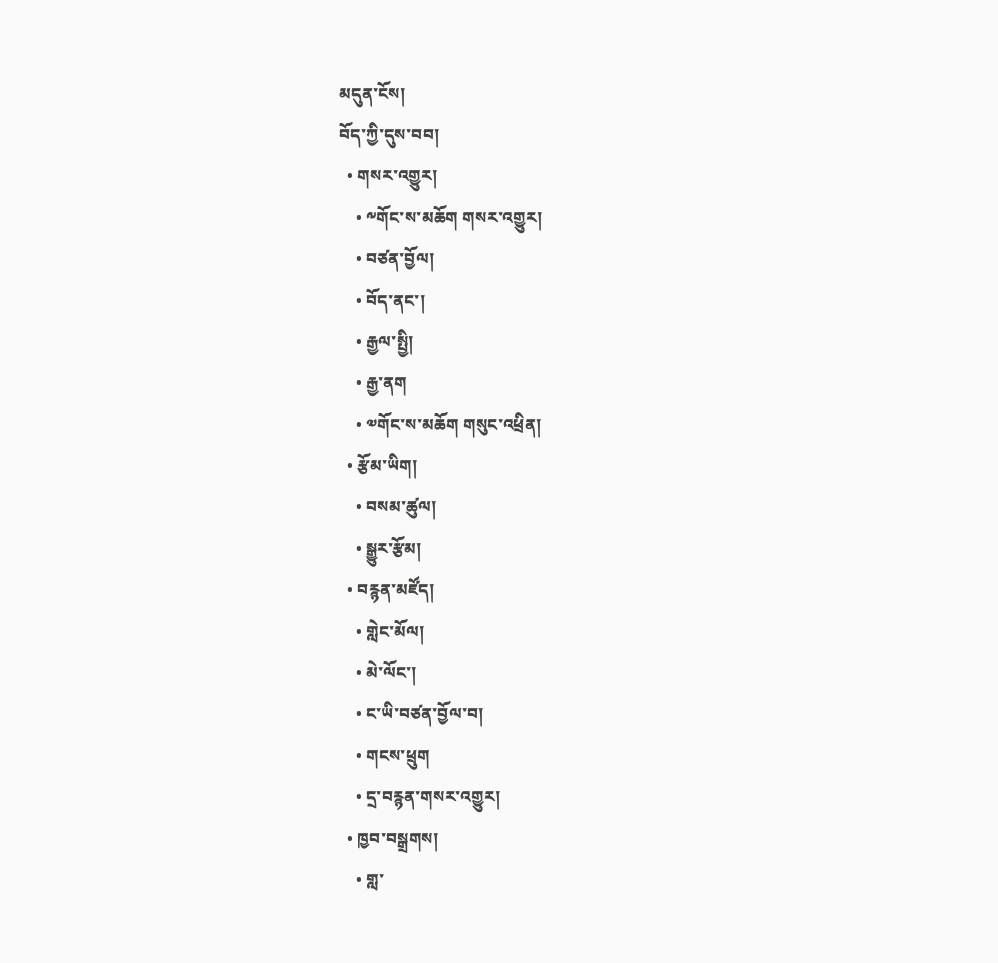མདུན་ངོས།
བོད་ཀྱི་དུས་བབ།
  • གསར་འགྱུར།
    • ༸གོང་ས་མཆོག གསར་འགྱུར།
    • བཙན་བྱོལ།
    • བོད་ནང་།
    • རྒྱལ་སྤྱི།
    • རྒྱ་ནག
    • ༧གོང་ས་མཆོག གསུང་འཕྲིན།
  • རྩོམ་ཡིག།
    • བསམ་ཚུལ།
    • སྒྱུར་རྩོམ།
  • བརྙན་མཛོད།
    • གླེང་མོལ།
    • མེ་ལོང་།
    • ང་ཡི་བཙན་བྱོལ་བ།
    • གངས་ཕྲུག
    • དྲ་བརྙན་གསར་འགྱུར།
  • ཁྱབ་བསྒྲགས།
    • གླ་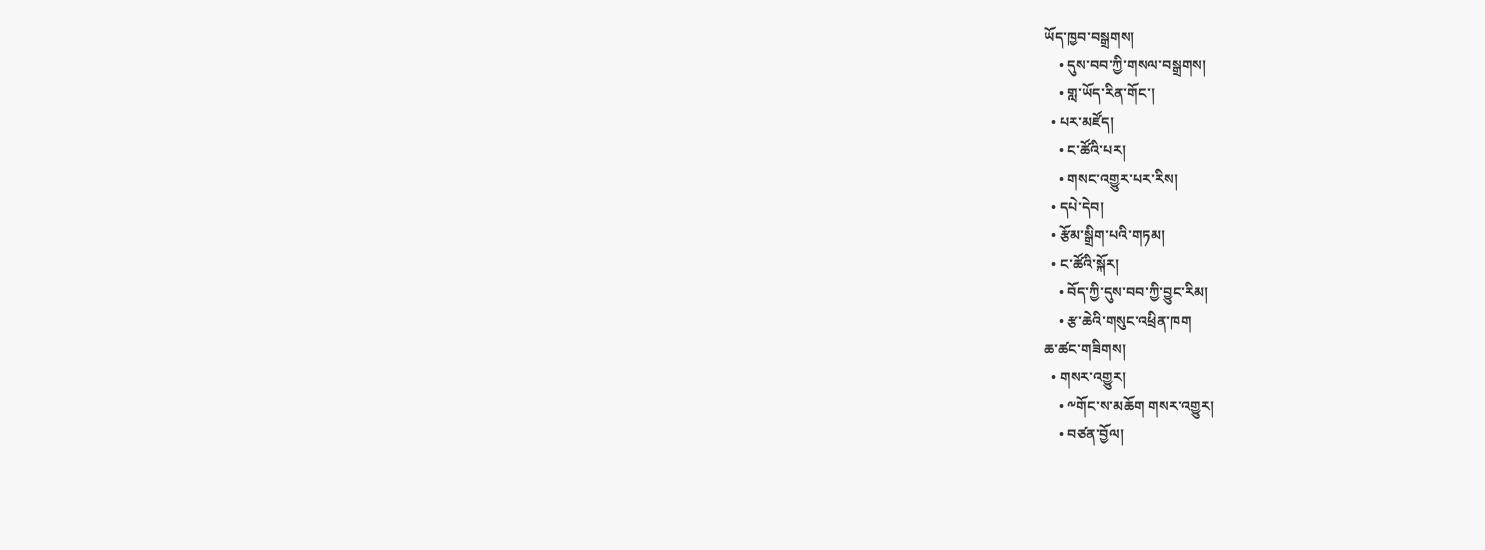ཡོད་ཁྱབ་བསྒྲགས།
    • དུས་བབ་ཀྱི་གསལ་བསྒྲགས།
    • གླ་ཡོད་རིན་གོང་།
  • པར་མཛོད།
    • ང་ཚོའི་པར།
    • གསང་འགྱུར་པར་རིས།
  • དཔེ་དེབ།
  • རྩོམ་སྒྲིག་པའི་གཏམ།
  • ང་ཚོའི་སྐོར།
    • བོད་ཀྱི་དུས་བབ་ཀྱི་བྱུང་རིམ།
    • རྩ་ཆེའི་གསུང་འཕྲིན་ཁག
ཆ་ཚང་གཟིགས།
  • གསར་འགྱུར།
    • ༸གོང་ས་མཆོག གསར་འགྱུར།
    • བཙན་བྱོལ།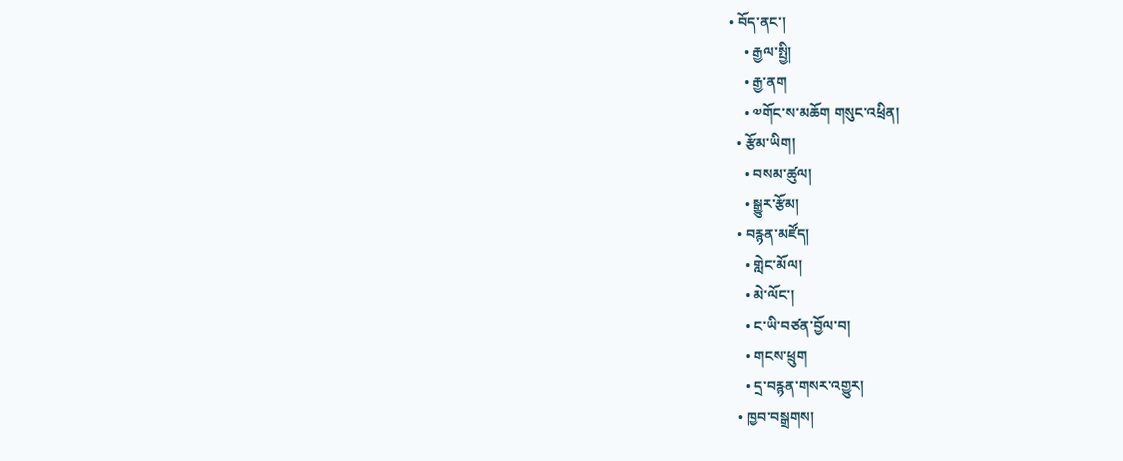• བོད་ནང་།
    • རྒྱལ་སྤྱི།
    • རྒྱ་ནག
    • ༧གོང་ས་མཆོག གསུང་འཕྲིན།
  • རྩོམ་ཡིག།
    • བསམ་ཚུལ།
    • སྒྱུར་རྩོམ།
  • བརྙན་མཛོད།
    • གླེང་མོལ།
    • མེ་ལོང་།
    • ང་ཡི་བཙན་བྱོལ་བ།
    • གངས་ཕྲུག
    • དྲ་བརྙན་གསར་འགྱུར།
  • ཁྱབ་བསྒྲགས།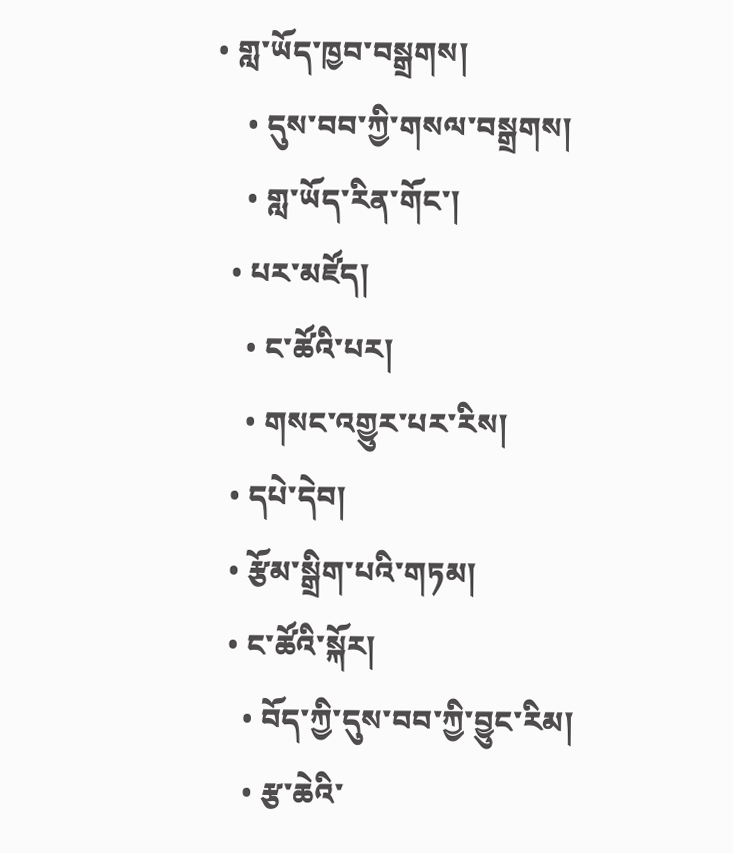• གླ་ཡོད་ཁྱབ་བསྒྲགས།
    • དུས་བབ་ཀྱི་གསལ་བསྒྲགས།
    • གླ་ཡོད་རིན་གོང་།
  • པར་མཛོད།
    • ང་ཚོའི་པར།
    • གསང་འགྱུར་པར་རིས།
  • དཔེ་དེབ།
  • རྩོམ་སྒྲིག་པའི་གཏམ།
  • ང་ཚོའི་སྐོར།
    • བོད་ཀྱི་དུས་བབ་ཀྱི་བྱུང་རིམ།
    • རྩ་ཆེའི་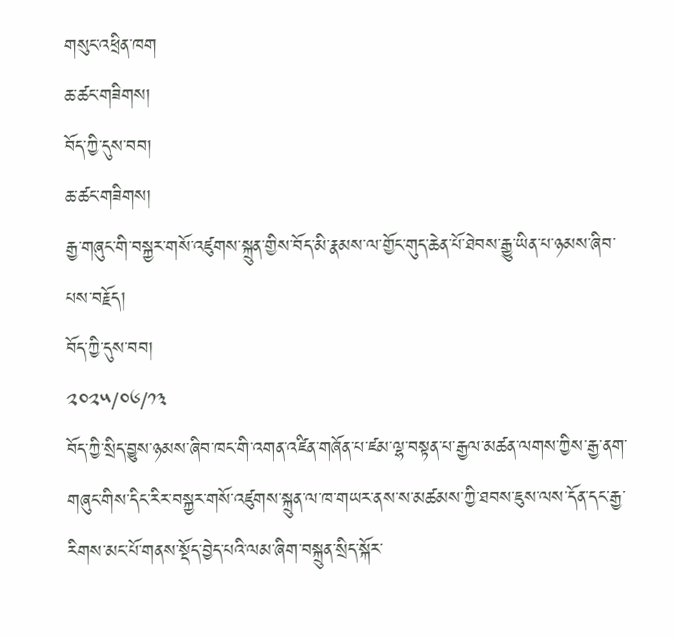གསུང་འཕྲིན་ཁག
ཆ་ཚང་གཟིགས།
བོད་ཀྱི་དུས་བབ།
ཆ་ཚང་གཟིགས།
རྒྱ་གཞུང་གི་བསྐྱར་གསོ་འཛུགས་སྐྲུན་གྱིས་བོད་མི་རྣམས་ལ་གྱོང་གུད་ཆེན་པོ་ཐེབས་རྒྱུ་ཡིན་པ་ཉམས་ཞིབ་པས་བརྗོད།
བོད་ཀྱི་དུས་བབ།
༢༠༢༥/༠༦/༡༣
བོད་ཀྱི་སྲིད་བྱུས་ཉམས་ཞིབ་ཁང་གི་འགན་འཛིན་གཞོན་པ་ཛམ་ལྷ་བསྟན་པ་རྒྱལ་མཚན་ལགས་ཀྱིས་རྒྱ་ནག་གཞུང་གིས་དིང་རིར་བསྐྱར་གསོ་འཛུགས་སྐྲུན་ལ་ཁ་གཡར་ནས་ས་མཚམས་ཀྱི་ཐབས་ཇུས་ལས་དོན་དང་རྒྱ་རིགས་མང་པོ་གནས་སྡོད་བྱེད་པའི་ལམ་ཞིག་བསྐྲུན་སྲིད་སྐོར་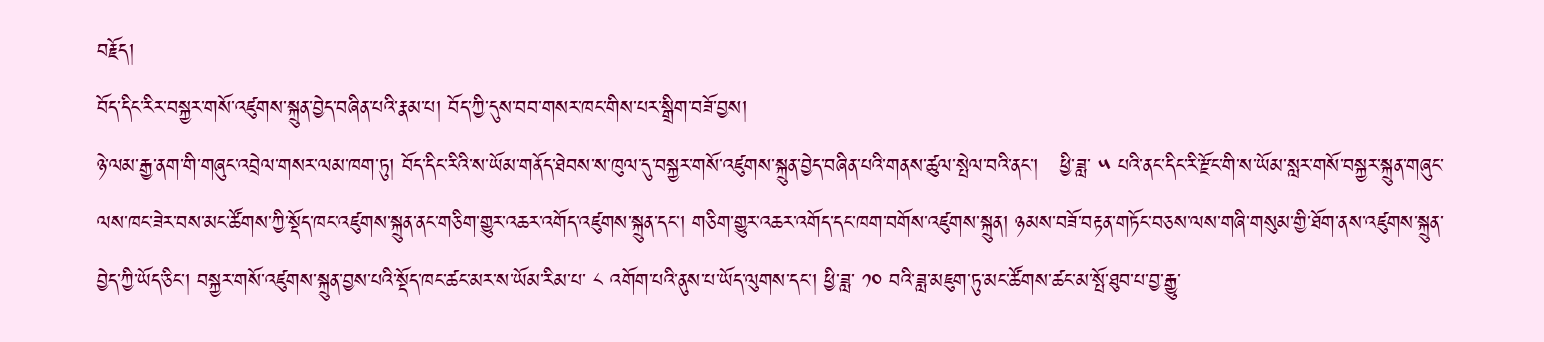བརྗོད།
བོད་དིང་རིར་བསྐྱར་གསོ་འཛུགས་སྐྲུན་བྱེད་བཞིན་པའི་རྣམ་པ། བོད་ཀྱི་དུས་བབ་གསར་ཁང་གིས་པར་སྒྲིག་བཟོ་བྱས།
ཉེ་ལམ་རྒྱ་ནག་གི་གཞུང་འབྲེལ་གསར་ལམ་ཁག་ཏུ། བོད་དིང་རིའི་ས་ཡོམ་གནོད་ཐེབས་ས་ཁུལ་དུ་བསྐྱར་གསོ་འཛུགས་སྐྲུན་བྱེད་བཞིན་པའི་གནས་ཚུལ་སྤེལ་བའི་ནང་།   ཕྱི་ཟླ་ ༥ པའི་ནང་དིང་རི་རྫོང་གི་ས་ཡོམ་སླར་གསོ་བསྐྱར་སྐྲུན་གཞུང་ལས་ཁང་ཟེར་བས་མང་ཚོགས་ཀྱི་སྡོད་ཁང་འཛུགས་སྐྲུན་ནང་གཅིག་གྱུར་འཆར་འགོད་འཛུགས་སྐྲུན་དང་། གཅིག་གྱུར་འཆར་འགོད་དང་ཁག་བགོས་འཛུགས་སྐྲུན། ཉམས་བཟོ་བརྟན་གཏོང་བཅས་ལས་གཞི་གསུམ་གྱི་ཐོག་ནས་འཛུགས་སྐྲུན་བྱེད་ཀྱི་ཡོད་ཅིང་། བསྐྱར་གསོ་འཛུགས་སྐྲུན་བྱས་པའི་སྡོད་ཁང་ཚང་མར་ས་ཡོམ་རིམ་པ་ ༨ འགོག་པའི་ནུས་པ་ཡོད་ལུགས་དང་། ཕྱི་ཟླ་ ༡༠ བའི་ཟླ་མཇུག་ཏུ་མང་ཚོགས་ཚང་མ་སྤོ་ཐུབ་པ་བྱ་རྒྱུ་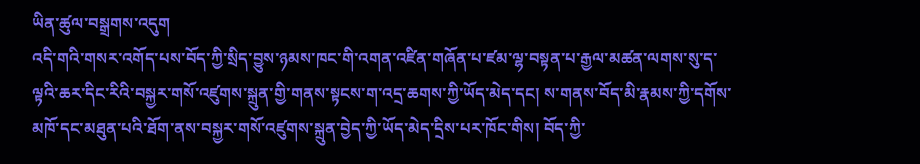ཡིན་ཚུལ་བསྒྲགས་འདུག
འདི་གའི་གསར་འགོད་པས་བོད་ཀྱི་སྲིད་བྱུས་ཉམས་ཁང་གི་འགན་འཛིན་གཞོན་པ་ཛམ་ལྷ་བསྟན་པ་རྒྱལ་མཚན་ལགས་སུ་ད་ལྟའི་ཆར་དིང་རིའི་བསྐྱར་གསོ་འཛུགས་སྐྲུན་གྱི་གནས་སྟངས་ག་འདྲ་ཆགས་ཀྱི་ཡོད་མེད་དང། ས་གནས་བོད་མི་རྣམས་ཀྱི་དགོས་མཁོ་དང་མཐུན་པའི་ཐོག་ནས་བསྐྱར་གསོ་འཛུགས་སྐྲུན་བྱེད་ཀྱི་ཡོད་མེད་དྲིས་པར་ཁོང་གིས། བོད་ཀྱི་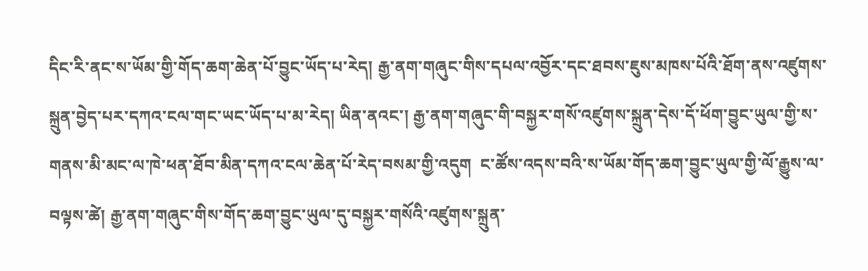དིང་རི་ནང་ས་ཡོམ་གྱི་གོད་ཆག་ཆེན་པོ་བྱུང་ཡོད་པ་རེད། རྒྱ་ནག་གཞུང་གིས་དཔལ་འབྱོར་དང་ཐབས་ཇུས་མཁས་པོའི་ཐོག་ནས་འཛུགས་སྐྲུན་བྱེད་པར་དཀའ་ངལ་གང་ཡང་ཡོད་པ་མ་རེད། ཡིན་ནའང་། རྒྱ་ནག་གཞུང་གི་བསྐྱར་གསོ་འཛུགས་སྐྲུན་དེས་དོ་ཕོག་བྱུང་ཡུལ་གྱི་ས་གནས་མི་མང་ལ་ཁེ་ཕན་ཐོབ་མིན་དཀའ་ངལ་ཆེན་པོ་རེད་བསམ་གྱི་འདུག  ང་ཚོས་འདས་བའི་ས་ཡོམ་གོད་ཆག་བྱུང་ཡུལ་གྱི་ལོ་རྒྱུས་ལ་བལྟས་ཚེ། རྒྱ་ནག་གཞུང་གིས་གོད་ཆག་བྱུང་ཡུལ་དུ་བསྐྱར་གསོའི་འཛུགས་སྐྲུན་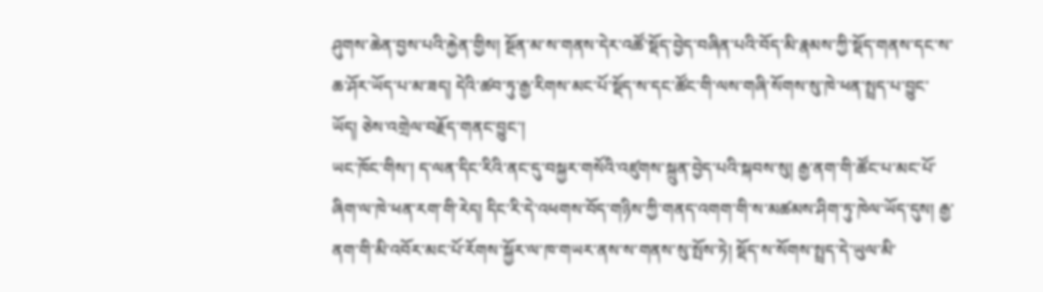ཤུགས་ཆེན་བྱས་པའི་རྐྱེན་གྱིས། སྔོན་མ་ས་གནས་དེར་འཚོ་སྡོད་བྱེད་བཞིན་པའི་བོད་མི་རྣམས་ཀྱི་སྡོད་གནས་དང་ས་ཆ་ཤོར་ཡོད་པ་མ་ཟད། དེའི་ཚབ་ཏུ་རྒྱ་རིགས་མང་པོ་སྡོད་ས་དང་ཚོང་གི་ལས་གཞི་སོགས་སུ་ཁེ་ཕན་སྤྲད་པ་བྱུང་ཡོད། ཅེས་འགྲེལ་བརྗོད་གནང་བྱུང་།
ཡང་ཁོང་གིས་། ད་ལན་དིང་རིའི་ནང་དུ་བསྐྱར་གསོའི་འཛུགས་སྐྲུན་བྱེད་པའི་སྐབས་སུ། རྒྱ་ནག་གི་ཚོང་པ་མང་པོ་ཞིག་ལ་ཁེ་ཕན་རག་གི་རེད། དིང་རི་དེ་འཕགས་བོད་གཉིས་ཀྱི་གནད་འགག་གི་ས་མཚམས་ཤིག་ཏུ་ཁེལ་ཡོད་དུས། རྒྱ་ནག་གི་མི་འབོར་མང་པོ་རོགས་སྐྱོར་ལ་ཁ་གཡར་ནས་ས་གནས་སུ་སྤོས་ཏེ། སྡོད་ས་སོགས་སྤྲད་དེ་ཡུལ་མི་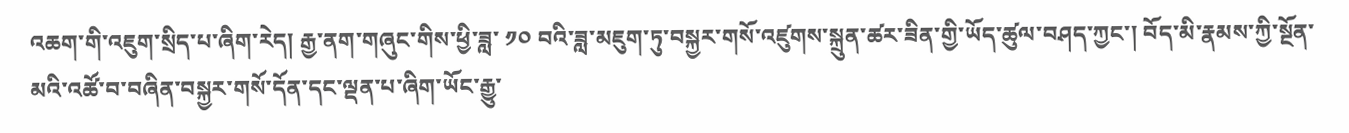འཆག་གི་འཇུག་སྲིད་པ་ཞིག་རེད། རྒྱ་ནག་གཞུང་གིས་ཕྱི་ཟླ་ ༡༠ བའི་ཟླ་མཇུག་ཏུ་བསྐྱར་གསོ་འཛུགས་སྐྲུན་ཚར་ཟིན་གྱི་ཡོད་ཚུལ་བཤད་ཀྱང་། བོད་མི་རྣམས་ཀྱི་སྔོན་མའི་འཚོ་བ་བཞིན་བསྐྱར་གསོ་དོན་དང་ལྡན་པ་ཞིག་ཡོང་རྒྱུ་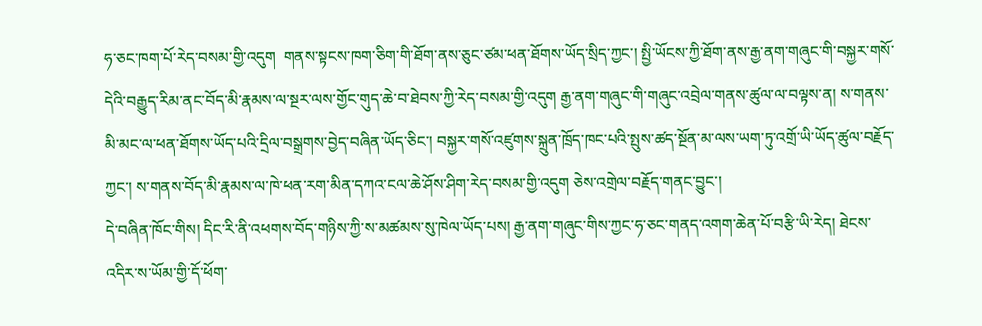ཧ་ཅང་ཁག་པོ་རེད་བསམ་གྱི་འདུག  གནས་སྟངས་ཁག་ཅིག་གི་ཐོག་ནས་ཅུང་ཙམ་ཕན་ཐོགས་ཡོད་སྲིད་ཀྱང་། སྤྱི་ཡོངས་ཀྱི་ཐོག་ནས་རྒྱ་ནག་གཞུང་གི་བསྐྱར་གསོ་དེའི་བརྒྱུད་རིམ་ནང་བོད་མི་རྣམས་ལ་སྔར་ལས་གྱོང་གུད་ཆེ་བ་ཐེབས་ཀྱི་རེད་བསམ་གྱི་འདུག རྒྱ་ནག་གཞུང་གི་གཞུང་འབྲེལ་གནས་ཚུལ་ལ་བལྟས་ན། ས་གནས་མི་མང་ལ་ཕན་ཐོགས་ཡོད་པའི་དྲིལ་བསྒྲགས་བྱེད་བཞིན་ཡོད་ཅིང་། བསྐྱར་གསོ་འཛུགས་སྐྲུན་ཁྲོད་ཁང་པའི་སྤུས་ཚད་སྔོན་མ་ལས་ཡག་ཏུ་འགྲོ་ཡི་ཡོད་ཚུལ་བརྗོད་ཀྱང་། ས་གནས་བོད་མི་རྣམས་ལ་ཁེ་ཕན་རག་མིན་དཀའ་ངལ་ཆེ་ཤོས་ཤིག་རེད་བསམ་གྱི་འདུག ཅེས་འགྲེལ་བརྗོད་གནང་བྱུང་།
དེ་བཞིན་ཁོང་གིས། དིང་རི་ནི་འཕགས་བོད་གཉིས་ཀྱི་ས་མཚམས་སུ་ཁེལ་ཡོད་པས། རྒྱ་ནག་གཞུང་གིས་ཀྱང་ཧ་ཅང་གནད་འགག་ཆེན་པོ་བརྩི་ཡི་རེད། ཐེངས་འདིར་ས་ཡོམ་གྱི་དོ་ཕོག་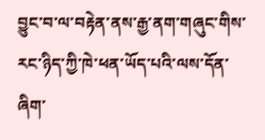བྱུང་བ་ལ་བརྟེན་ནས་རྒྱ་ནག་གཞུང་གིས་རང་ཉིད་ཀྱི་ཁེ་ཕན་ཡོད་པའི་ལས་དོན་ཞིག་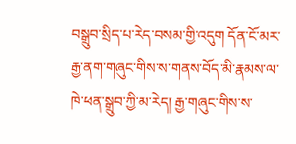བསྒྲུབ་སྲིད་པ་རེད་བསམ་གྱི་འདུག དོན་ངོ་མར་རྒྱ་ནག་གཞུང་གིས་ས་གནས་བོད་མི་རྣམས་ལ་ཁེ་ཕན་སྒྲུབ་ཀྱི་མ་རེད། རྒྱ་གཞུང་གིས་ས་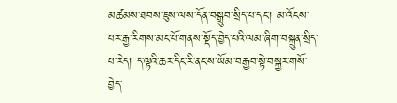མཚམས་ཐབས་ཇུས་ལས་དོན་བསྒྲུབ་སྲིད་པ་དང་། མ་འོངས་པར་རྒྱ་རིགས་མང་པོ་གནས་སྡོད་བྱེད་པའི་ལམ་ཞིག་བསྐྲུན་སྲིད་པ་རེད། ད་ལྟའི་ཆར་དིང་རི་ནང་ས་ཡོམ་བརྒྱབ་སྟེ་བསྐྱར་གསོ་བྱེད་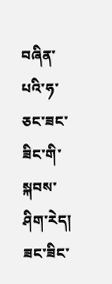བཞིན་པའི་ཧ་ཅང་ཟང་ཟིང་གི་སྐབས་ཤིག་རེད། ཟང་ཟིང་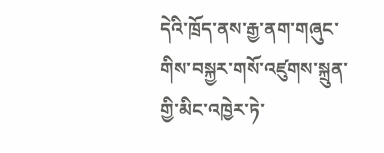དེའི་ཁྲོད་ནས་རྒྱ་ནག་གཞུང་གིས་བསྐྱར་གསོ་འཛུགས་སྐྲུན་གྱི་མིང་འཁྱེར་ཏེ་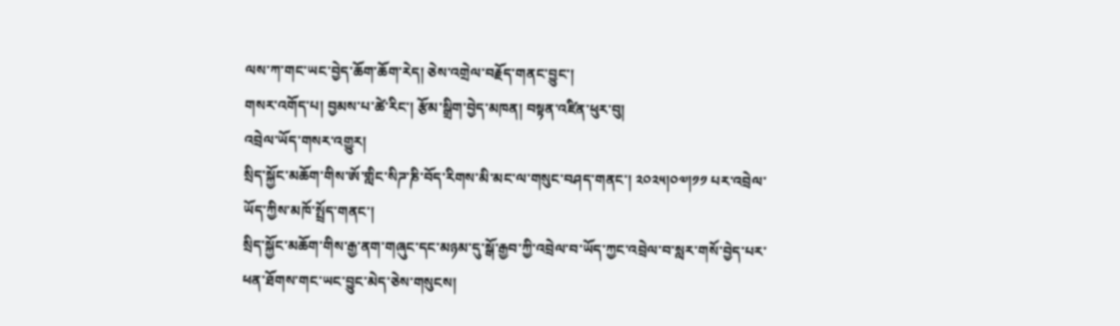ལས་ཀ་གང་ཡང་བྱེད་ཆོག་ཆོག་རེད། ཅེས་འགྲེལ་བརྗོད་གནང་བྱུང་།
གསར་འགོད་པ། བྱམས་པ་ཚེ་རིང་། རྩོམ་སྒྲིག་བྱེད་མཁན། བསྟན་འཛིན་ཕུར་བུ།
འབྲེལ་ཡོད་གསར་འགྱུར།
སྲིད་སྐྱོང་མཆོག་གིས་ཨོ་གླིང་སིཌ་ཎི་བོད་རིགས་མི་མང་ལ་གསུང་བཤད་གནང་། ༢༠༢༥།༠༧།༡༡ པར་འབྲེལ་ཡོད་ཀྱིས་མཁོ་སྤྲོད་གནང་།
སྲིད་སྐྱོང་མཆོག་གིས་རྒྱ་ནག་གཞུང་དང་མཉམ་དུ་སྒོ་རྒྱབ་ཀྱི་འབྲེལ་བ་ཡོད་ཀྱང་འབྲེལ་བ་སླར་གསོ་བྱེད་པར་ཕན་ཐོགས་གང་ཡང་བྱུང་མེད་ཅེས་གསུངས།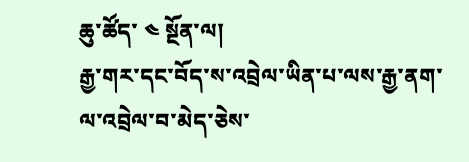ཆུ་ཚོད་ ༤ སྔོན་ལ།
རྒྱ་གར་དང་བོད་ས་འབྲེལ་ཡིན་པ་ལས་རྒྱ་ནག་ལ་འབྲེལ་བ་མེད་ཅེས་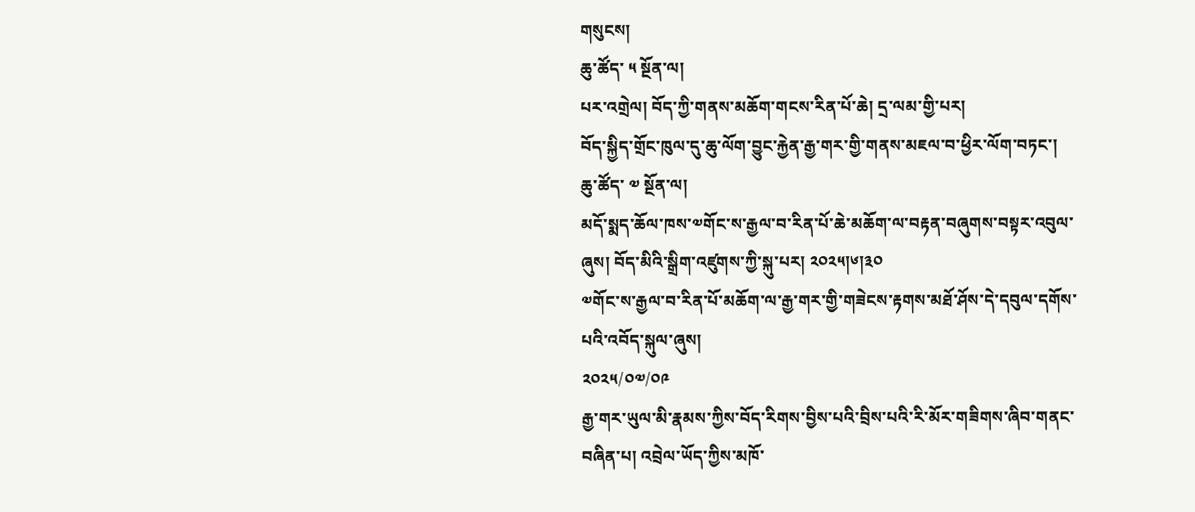གསུངས།
ཆུ་ཚོད་ ༥ སྔོན་ལ།
པར་འགྲེལ། བོད་ཀྱི་གནས་མཆོག་གངས་རིན་པོ་ཆེ། དྲ་ལམ་གྱི་པར།
བོད་སྐྱིད་གྲོང་ཁུལ་དུ་ཆུ་ལོག་བྱུང་རྐྱེན་རྒྱ་གར་གྱི་གནས་མཇལ་བ་ཕྱིར་ལོག་བཏང་།
ཆུ་ཚོད་ ༧ སྔོན་ལ།
མདོ་སྨད་ཆོལ་ཁས་༧གོང་ས་རྒྱལ་བ་རིན་པོ་ཆེ་མཆོག་ལ་བརྟན་བཞུགས་བསྟར་འབུལ་ཞུས། བོད་མིའི་སྒྲིག་འཛུགས་ཀྱི་སྐུ་པར། ༢༠༢༥།༦།༣༠
༧གོང་ས་རྒྱལ་བ་རིན་པོ་མཆོག་ལ་རྒྱ་གར་གྱི་གཟེངས་རྟགས་མཐོ་ཤོས་དེ་དབུལ་དགོས་པའི་འབོད་སྐུལ་ཞུས།
༢༠༢༥/༠༧/༠༩
རྒྱ་གར་ཡུལ་མི་རྣམས་ཀྱིས་བོད་རིགས་བྱིས་པའི་བྲིས་པའི་རི་མོར་གཟིགས་ཞིབ་གནང་བཞིན་པ། འབྲེལ་ཡོད་ཀྱིས་མཁོ་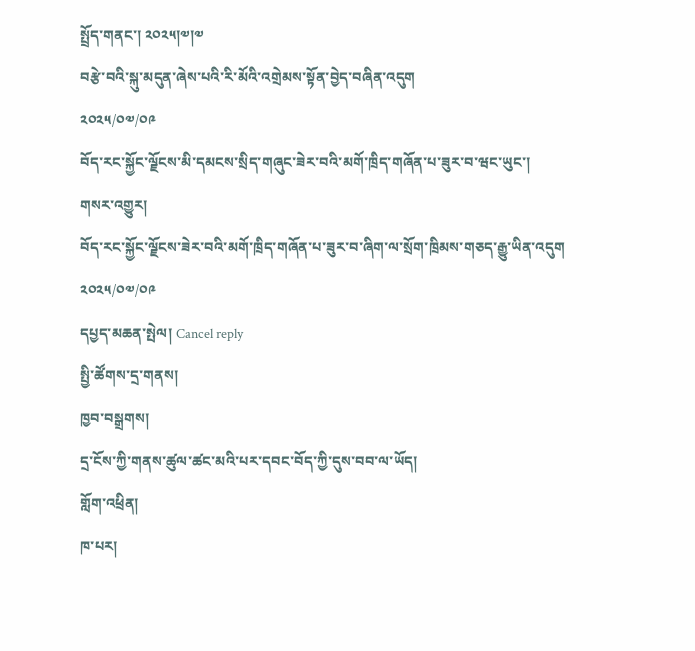སྤྲོད་གནང་། ༢༠༢༥།༧།༧
བརྩེ་བའི་སྐུ་མདུན་ཞེས་པའི་རི་མོའི་འགྲེམས་སྟོན་བྱེད་བཞིན་འདུག
༢༠༢༥/༠༧/༠༩
བོད་རང་སྐྱོང་ལྗོངས་མི་དམངས་སྲིད་གཞུང་ཟེར་བའི་མགོ་ཁྲིད་གཞོན་པ་ཟུར་བ་ཝང་ཡུང་།
གསར་འགྱུར།
བོད་རང་སྐྱོང་ལྗོངས་ཟེར་བའི་མགོ་ཁྲིད་གཞོན་པ་ཟུར་བ་ཞིག་ལ་སྲོག་ཁྲིམས་གཅད་རྒྱུ་ཡིན་འདུག
༢༠༢༥/༠༧/༠༩
དཔྱད་མཆན་སྤེལ། Cancel reply
སྤྱི་ཚོགས་དྲ་གནས།
ཁྱབ་བསྒྲགས།
དྲ་ངོས་ཀྱི་གནས་ཚུལ་ཚང་མའི་པར་དབང་བོད་ཀྱི་དུས་བབ་ལ་ཡོད།
གློག་འཕྲིན།
ཁ་པར།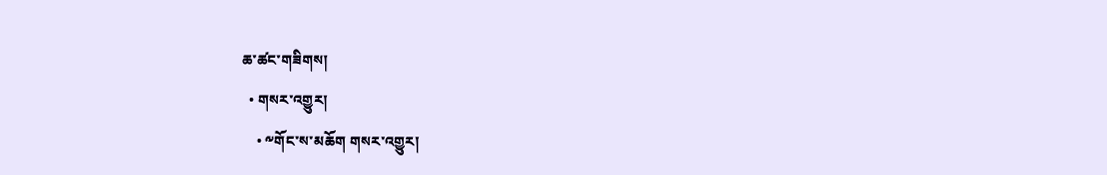ཆ་ཚང་གཟིགས།
  • གསར་འགྱུར།
    • ༸གོང་ས་མཆོག གསར་འགྱུར།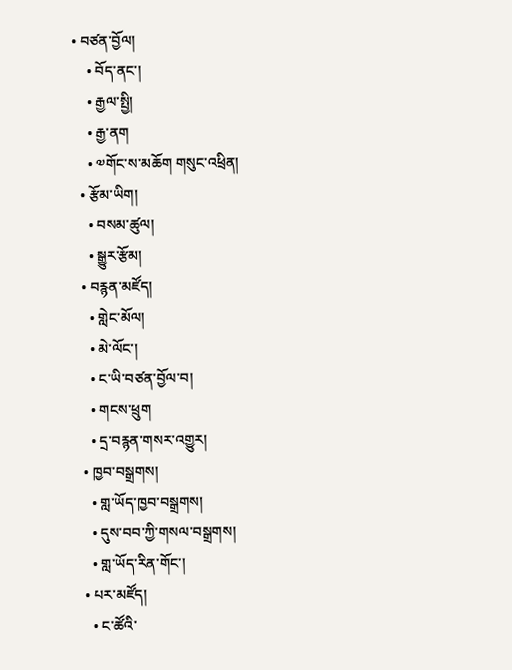• བཙན་བྱོལ།
    • བོད་ནང་།
    • རྒྱལ་སྤྱི།
    • རྒྱ་ནག
    • ༧གོང་ས་མཆོག གསུང་འཕྲིན།
  • རྩོམ་ཡིག།
    • བསམ་ཚུལ།
    • སྒྱུར་རྩོམ།
  • བརྙན་མཛོད།
    • གླེང་མོལ།
    • མེ་ལོང་།
    • ང་ཡི་བཙན་བྱོལ་བ།
    • གངས་ཕྲུག
    • དྲ་བརྙན་གསར་འགྱུར།
  • ཁྱབ་བསྒྲགས།
    • གླ་ཡོད་ཁྱབ་བསྒྲགས།
    • དུས་བབ་ཀྱི་གསལ་བསྒྲགས།
    • གླ་ཡོད་རིན་གོང་།
  • པར་མཛོད།
    • ང་ཚོའི་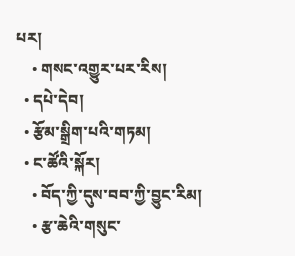པར།
    • གསང་འགྱུར་པར་རིས།
  • དཔེ་དེབ།
  • རྩོམ་སྒྲིག་པའི་གཏམ།
  • ང་ཚོའི་སྐོར།
    • བོད་ཀྱི་དུས་བབ་ཀྱི་བྱུང་རིམ།
    • རྩ་ཆེའི་གསུང་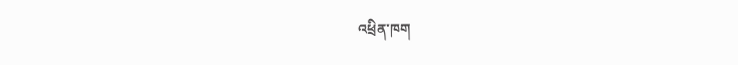འཕྲིན་ཁག